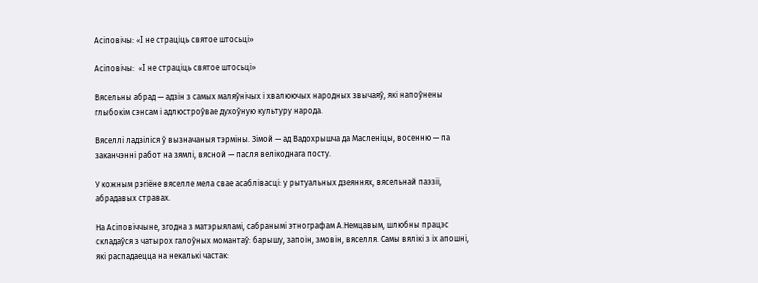Асіповічы: «I не страціць святое штосьці»

Асіповічы:  «I не страціць святое штосьці»

Вясельны абрад — адзін з самых маляўнічых і хвалюючых народных звычаяў, які напоўнены глыбокім сэнсам і адлюстроўвае духоўную культуру народа.

Вяселлі ладзіліся ў вызначаныя тэрміны. Зімой — ад Вадохрышча да Масленіцы, восенню — па заканчэнні работ на зямлі, вясной — пасля велікоднага посту.

У кожным рэгіёне вяселле мела свае асаблівасці: у рытуальных дзеяннях, вясельнай паэзіі, абрадавых стравах.

На Асіповіччыне, згодна з матэрыяламі, сабранымі этнографам А.Немцавым, шлюбны працэс складаўся з чатырох галоўных момантаў: барышу, запоін, змовін, вяселля. Самы вялікі з іх апошні, які распадаецца на некалькі частак: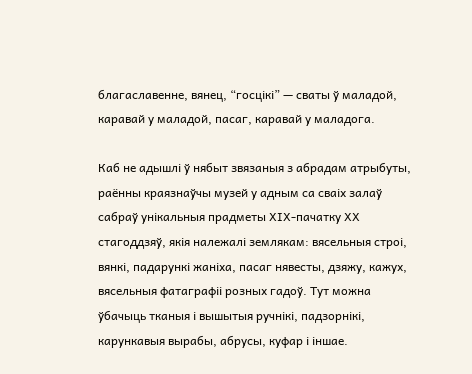благаславенне, вянец, “госцікі” — сваты ў маладой, каравай у маладой, пасаг, каравай у маладога.

Каб не адышлі ў нябыт звязаныя з абрадам атрыбуты, раённы краязнаўчы музей у адным са сваіх залаў сабраў унікальныя прадметы ХІХ-пачатку ХХ стагоддзяў, якія належалі землякам: вясельныя строі, вянкі, падарункі жаніха, пасаг нявесты, дзяжу, кажух, вясельныя фатаграфіі розных гадоў. Тут можна ўбачыць тканыя і вышытыя ручнікі, падзорнікі, карункавыя вырабы, абрусы, куфар і іншае.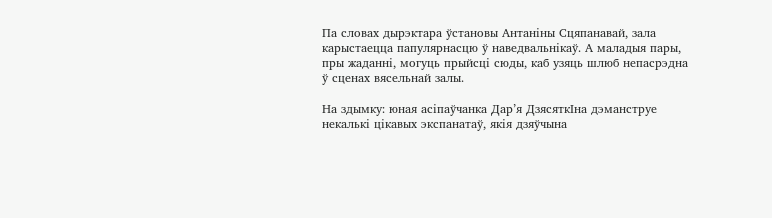Па словах дырэктара ўстановы Антаніны Сцяпанавай, зала карыстаецца папулярнасцю ў наведвальнікаў. А маладыя пары, пры жаданні, могуць прыйсці сюды, каб узяць шлюб непасрэдна ў сценах вясельнай залы.

На здымку: юная асіпаўчанка Дар’я ДзясяткIна дэманструе некалькі цікавых экспанатаў, якія дзяўчына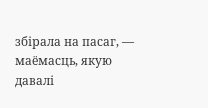збірала на пасаг, — маёмасць, якую давалі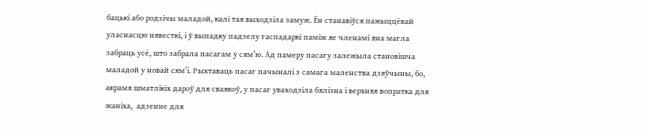бацькі або родзічы маладой, калі тая выходзіла замуж. Ён станавіўся пажыццёвай уласнасцю нявесткі, і ў выпадку падзелу гаспадаркі паміж яе членамі яна магла забраць усё, што забрала пасагам у сям’ю. Ад памеру пасагу залежыла становішча маладой у новай сям’і. Рыхтаваць пасаг пачыналі з самага маленства дзяўчыны, бо, акрамя шматлікіх дароў для сваякоў, у пасаг уваходзіла бялізна і верхняя вопратка для жаніха,  адзенне для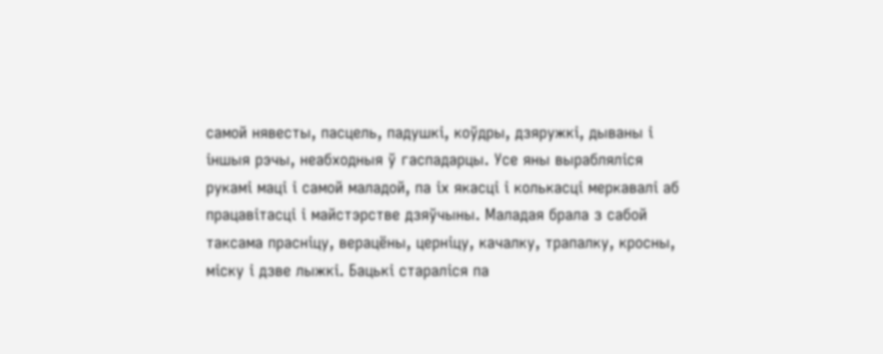самой нявесты, пасцель, падушкі, коўдры, дзяружкі, дываны і іншыя рэчы, неабходныя ў гаспадарцы. Усе яны вырабляліся рукамі маці і самой маладой, па іх якасці і колькасці меркавалі аб працавітасці і майстэрстве дзяўчыны. Маладая брала з сабой таксама прасніцу, верацёны, церніцу, качалку, трапалку, кросны, міску і дзве лыжкі. Бацькі стараліся па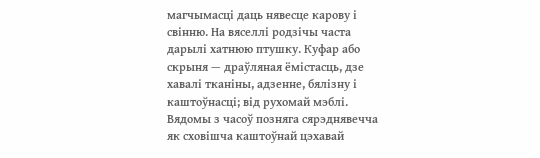магчымасці даць нявесце карову і свінню. На вяселлі родзічы часта дарылі хатнюю птушку. Куфар або скрыня — драўляная ёмістасць, дзе хавалі тканіны, адзенне, бялізну і каштоўнасці; від рухомай мэблі. Вядомы з часоў позняга сярэднявечча як сховішча каштоўнай цэхавай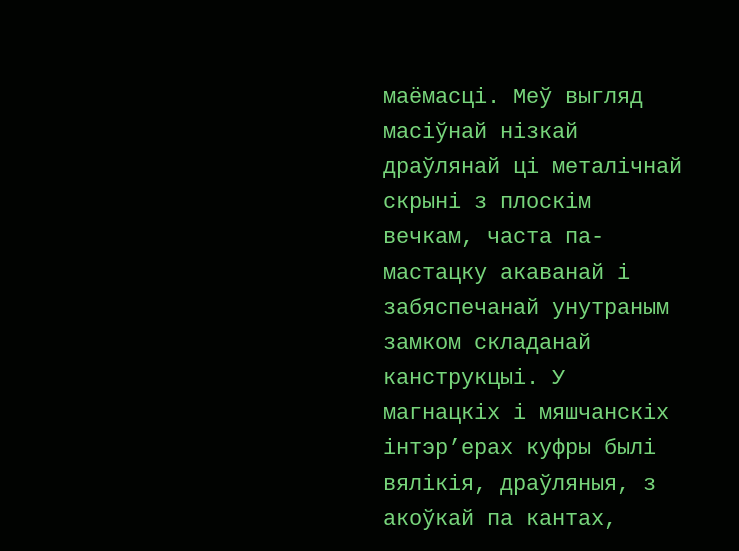маёмасці. Меў выгляд масіўнай нізкай драўлянай ці металічнай скрыні з плоскім вечкам, часта па-мастацку акаванай і забяспечанай унутраным замком складанай канструкцыі. У магнацкіх і мяшчанскіх інтэр’ерах куфры былі вялікія, драўляныя, з акоўкай па кантах,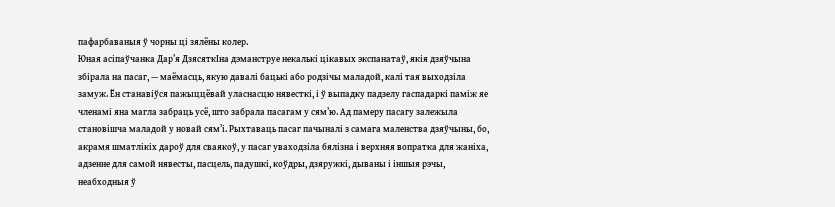пафарбаваныя ў чорны ці зялёны колер.
Юная асіпаўчанка Дар’я ДзясяткIна дэманструе некалькі цікавых экспанатаў, якія дзяўчына збірала на пасаг, — маёмасць, якую давалі бацькі або родзічы маладой, калі тая выходзіла замуж. Ён станавіўся пажыццёвай уласнасцю нявесткі, і ў выпадку падзелу гаспадаркі паміж яе членамі яна магла забраць усё, што забрала пасагам у сям’ю. Ад памеру пасагу залежыла становішча маладой у новай сям’і. Рыхтаваць пасаг пачыналі з самага маленства дзяўчыны, бо, акрамя шматлікіх дароў для сваякоў, у пасаг уваходзіла бялізна і верхняя вопратка для жаніха,  адзенне для самой нявесты, пасцель, падушкі, коўдры, дзяружкі, дываны і іншыя рэчы, неабходныя ў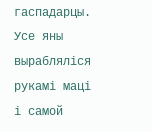гаспадарцы. Усе яны вырабляліся рукамі маці і самой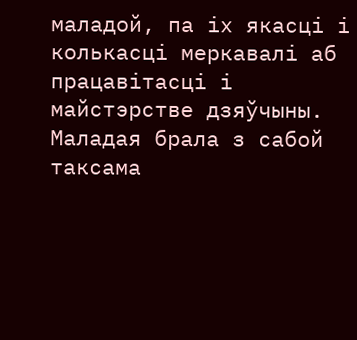маладой, па іх якасці і колькасці меркавалі аб працавітасці і майстэрстве дзяўчыны. Маладая брала з сабой таксама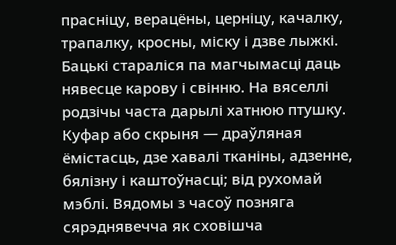прасніцу, верацёны, церніцу, качалку, трапалку, кросны, міску і дзве лыжкі. Бацькі стараліся па магчымасці даць нявесце карову і свінню. На вяселлі родзічы часта дарылі хатнюю птушку.
Куфар або скрыня — драўляная ёмістасць, дзе хавалі тканіны, адзенне, бялізну і каштоўнасці; від рухомай мэблі. Вядомы з часоў позняга сярэднявечча як сховішча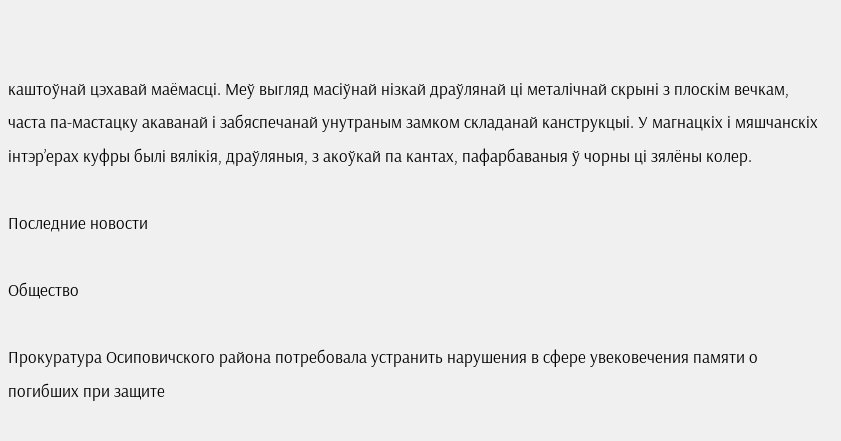каштоўнай цэхавай маёмасці. Меў выгляд масіўнай нізкай драўлянай ці металічнай скрыні з плоскім вечкам, часта па-мастацку акаванай і забяспечанай унутраным замком складанай канструкцыі. У магнацкіх і мяшчанскіх інтэр’ерах куфры былі вялікія, драўляныя, з акоўкай па кантах, пафарбаваныя ў чорны ці зялёны колер.

Последние новости

Общество

Прокуратура Осиповичского района потребовала устранить нарушения в сфере увековечения памяти о погибших при защите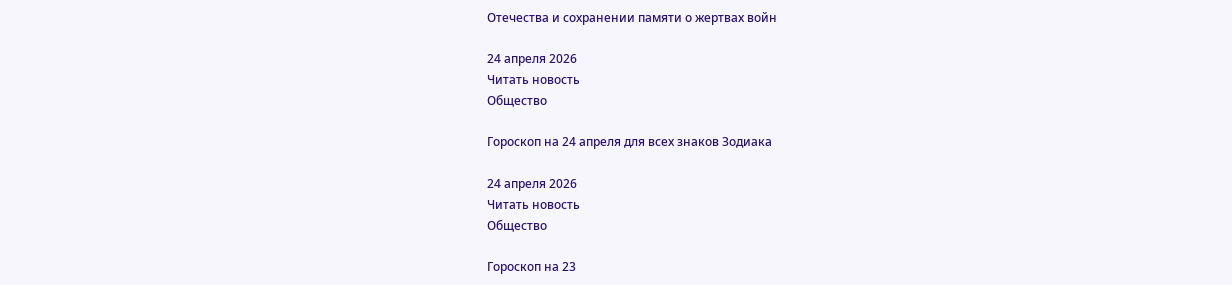Отечества и сохранении памяти о жертвах войн

24 апреля 2026
Читать новость
Общество

Гороскоп на 24 апреля для всех знаков Зодиака

24 апреля 2026
Читать новость
Общество

Гороскоп на 23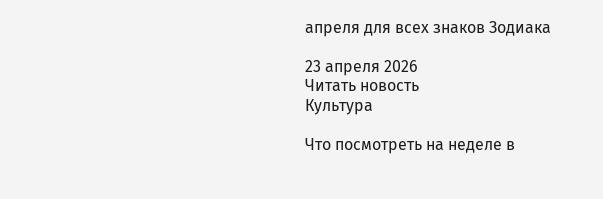апреля для всех знаков Зодиака

23 апреля 2026
Читать новость
Культура

Что посмотреть на неделе в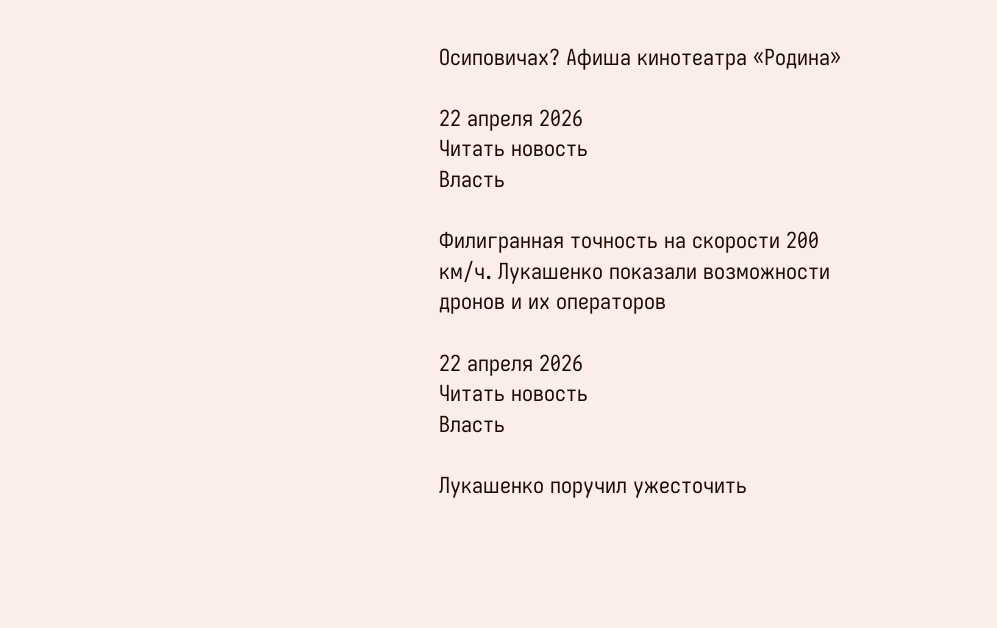Осиповичах? Афиша кинотеатра «Родина»

22 апреля 2026
Читать новость
Власть

Филигранная точность на скорости 200 км/ч. Лукашенко показали возможности дронов и их операторов

22 апреля 2026
Читать новость
Власть

Лукашенко поручил ужесточить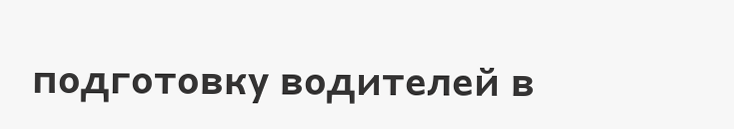подготовку водителей в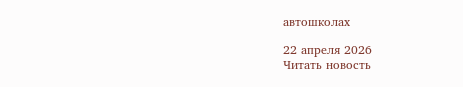автошколах

22 апреля 2026
Читать новость